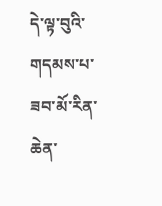དེ་ལྟ་བུའི་གདམས་པ་ཟབ་མོ་རིན་ཆེན་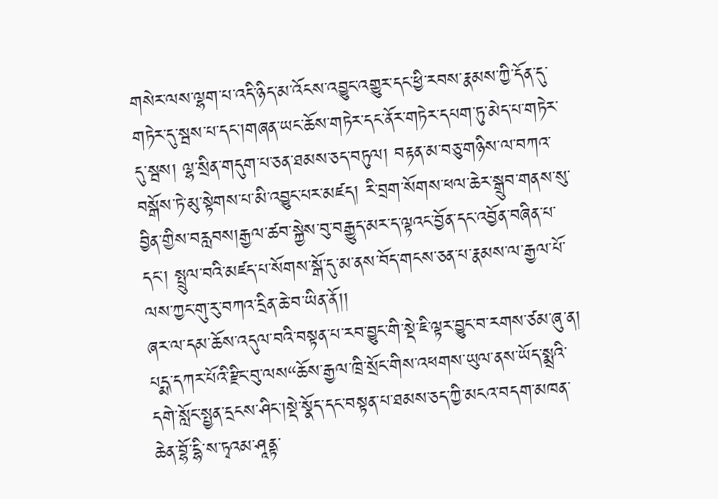གསེར་ལས་ལྷག་པ་འདི་ཉིད་མ་འོངས་འབྱུང་འགྱུར་དང་ཕྱི་རབས་རྣམས་ཀྱི་དོན་དུ་གཏེར་དུ་སྦས་པ་དང་།གཞན་ཡང་ཆོས་གཏེར་དང་ནོར་གཏེར་དཔག་ཏུ་མེད་པ་གཏེར་དུ་སྦས། ལྷ་སྲིན་གདུག་པ་ཅན་ཐམས་ཅད་བཏུལ། བརྟན་མ་བཅུ་གཉིས་ལ་བཀའ་བསྒོས་ཏེ་མུ་སྟེགས་པ་མི་འབྱུང་པར་མཛད། རི་བྲག་སོགས་ཕལ་ཆེར་སྒྲུབ་གནས་སུ་བྱིན་གྱིས་བརླབས།རྒྱལ་ཚབ་སྐྱེས་བུ་བརྒྱུད་མར་ད་ལྟའང་བྱོན་དང་འབྱོན་བཞིན་པ་དང་། སྤྲུལ་བའི་མཛད་པ་སོགས་སྒོ་དུ་མ་ནས་བོད་གངས་ཅན་པ་རྣམས་ལ་རྒྱལ་པོ་ལས་ཀྱང་གུ་རུ་བཀའ་དྲིན་ཆེ་བ་ཡིན་ནོ།།
ཞར་ལ་དམ་ཆོས་འདུལ་བའི་བསྟན་པ་རབ་བྱུང་གི་སྡེ་ཇི་ལྟར་བྱུང་བ་རགས་ཙམ་ཞུ་ན། པདྨ་དཀར་པོའི་རྫིང་བུ་ལས“ཆོས་རྒྱལ་ཁྲི་སྲོང་གིས་འཕགས་ཡུལ་ནས་ཡོད་སྨྲའི་དགེ་སློང་སྤྱན་དྲངས་ཤིང་།སྡེ་སྣོད་དང་བསྟན་པ་ཐམས་ཅད་ཀྱི་མངའ་བདག་མཁན་ཆེན་བྷོ་དྷི་ས་ཏྭའམ་ཤཱནྟ་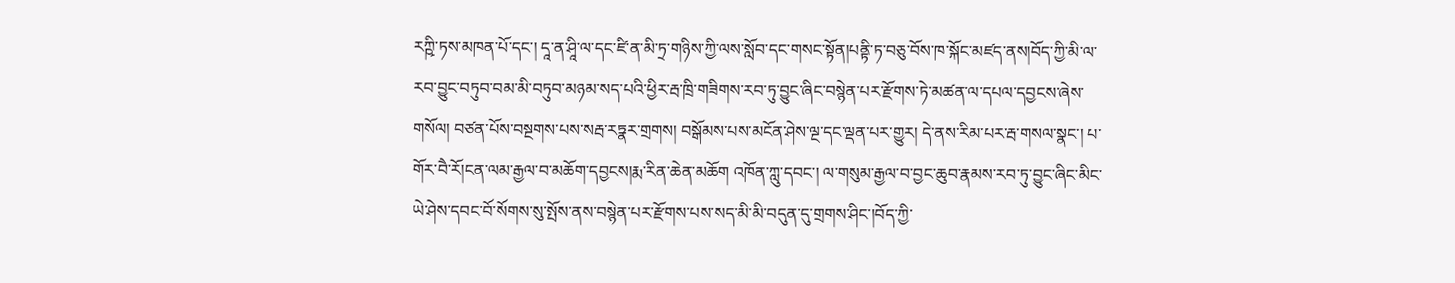རཀྵི་ཏས་མཁན་པོ་དང་། དཱ་ན་ཤཱི་ལ་དང་ཛི་ན་མི་ཏྲ་གཉིས་ཀྱི་ལས་སློབ་དང་གསང་སྟོན།པནྟི་ཏ་བཅུ་བོས་ཁ་སྐོང་མཛད་ནས།བོད་ཀྱི་མི་ལ་རབ་བྱུང་བཏུབ་བམ་མི་བཏུབ་མཉམ་སད་པའི་ཕྱིར་རྦ་ཁྲི་གཟིགས་རབ་ཏུ་བྱུང་ཞིང་བསྙེན་པར་རྫོགས་ཏེ་མཚན་ལ་དཔལ་དབྱངས་ཞེས་གསོལ། བཙན་པོས་བསྔགས་པས་སརྦ་རཏྣར་གྲགས། བསྒོམས་པས་མངོན་ཤེས་ལྔ་དང་ལྡན་པར་གྱུར། དེ་ནས་རིམ་པར་རྦ་གསལ་སྣང་། པ་གོར་བཻ་རོ།ངན་ལམ་རྒྱལ་བ་མཆོག་དབྱངས།རྨ་རིན་ཆེན་མཆོག འཁོན་ཀླུ་དབང་། ལ་གསུམ་རྒྱལ་བ་བྱང་ཆུབ་རྣམས་རབ་ཏུ་བྱུང་ཞིང་མིང་ཡེ་ཤེས་དབང་བོ་སོགས་སུ་སྤོས་ནས་བསྙེན་པར་རྫོགས་པས་སད་མི་མི་བདུན་དུ་གྲགས་ཤིང་།བོད་ཀྱི་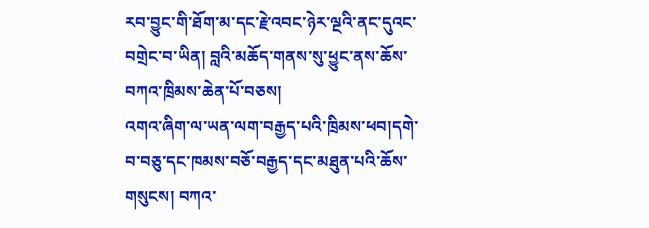རབ་བྱུང་གི་ཐོག་མ་དང་རྗེ་འབང་ཉེར་ལྔའི་ནང་དུའང་བགྲེང་བ་ཡིན། བླའི་མཆོད་གནས་སུ་ཕྱུང་ནས་ཆོས་བཀའ་ཁྲིམས་ཆེན་པོ་བཅས།
འགའ་ཞིག་ལ་ཡན་ལག་བརྒྱད་པའི་ཁྲིམས་ཕབ།དགེ་བ་བཅུ་དང་ཁམས་བཅོ་བརྒྱད་དང་མཐུན་པའི་ཆོས་གསུངས། བཀའ་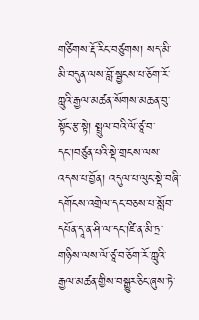གཙིགས་རྡོ་རིང་བཙུགས། སད་མི་མི་བདུན་ལས་བློ་སྦྱངས་པ་ཅོག་རོ་ཀླུའི་རྒྱལ་མཚན་སོགས་མཆན་བུ་སྟོང་རྩ་སྟེ། སྤྲུལ་བའི་ལོ་ཙཱ་བ་དང་།བཙུན་པའི་སྡེ་གྲངས་ལས་འདས་པ་བྱོན། འདུལ་པ་ལུང་སྡེ་བཞི་དགོངས་འགྲེལ་དང་བཅས་པ་སློབ་དཔོན་དཱ་ན་ཤི་ལ་དང་།ཛི་ན་མི་ཏྲ་གཉིས་ལས་ལོ་ཙཱ་བ་ཅོག་རོ་ཀླུའི་རྒྱལ་མཚན་གྱིས་བསྒྱུར་ཅིང་ཞུས་ཏེ་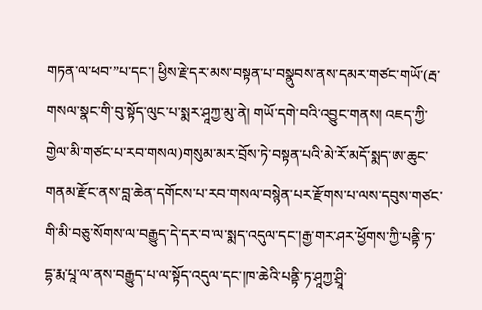གཏན་ལ་ཕབ་”པ་དང་། ཕྱིས་རྗེ་དར་མས་བསྟན་པ་བསྣུབས་ནས་དམར་གཙང་གཡོ་(རྦ་གསལ་སྣང་གི་བུ་སྟོད་ལུང་པ་སྨར་ཤཱཀྱ་མུ་ནེ། གཡོ་དགེ་བའི་འབྱུང་གནས། འཇད་ཀྱི་གྱེལ་མི་གཙང་པ་རབ་གསལ)གསུམ་མར་བྲོས་ཏེ་བསྟན་པའི་མེ་རོ་མདོ་སྨད་ཨ་ཆུང་གནམ་རྫོང་ནས་བླ་ཆེན་དགོངས་པ་རབ་གསལ་བསྙེན་པར་རྫོགས་པ་ལས་དབུས་གཙང་གི་མི་བཅུ་སོགས་ལ་བརྒྱུད་དེ་དར་བ་ལ་སྨད་འདུལ་དང་།རྒྱ་གར་ཤར་ཕྱོགས་ཀྱི་པནྟི་ཏ་དྷ་རྨ་པཱ་ལ་ནས་བརྒྱུད་པ་ལ་སྟོད་འདུལ་དང་།ཁ་ཆེའི་པནྟི་ཏ་ཤཱཀྱ་ཤྲཱི་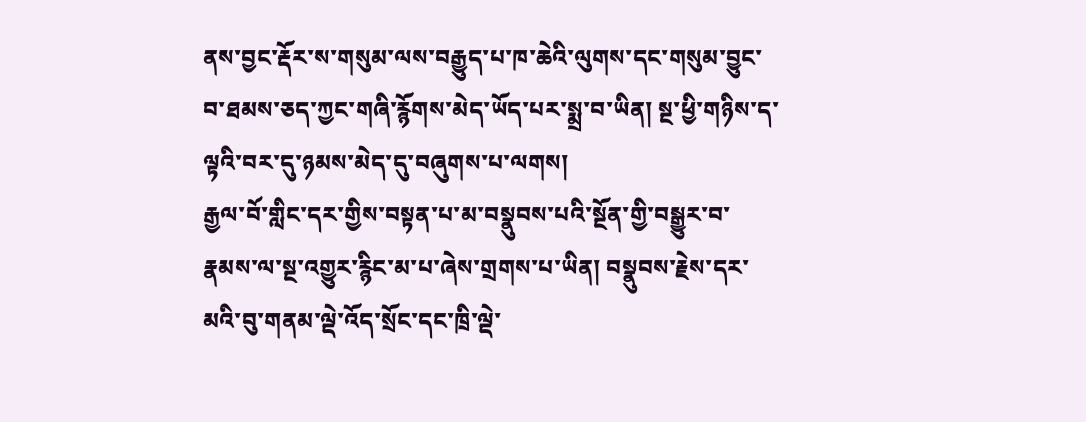ནས་བྱང་རྡོར་ས་གསུམ་ལས་བརྒྱུད་པ་ཁ་ཆེའི་ལུགས་དང་གསུམ་བྱུང་བ་ཐམས་ཅད་ཀྱང་གཞི་རྙོགས་མེད་ཡོད་པར་སྨྲ་བ་ཡིན། སྔ་ཕྱི་གཉིས་ད་ལྟའི་བར་དུ་ཉམས་མེད་དུ་བཞུགས་པ་ལགས།
རྒྱལ་བོ་གླིང་དར་གྱིས་བསྟན་པ་མ་བསྣུབས་པའི་སྔོན་གྱི་བསྒྱུར་བ་རྣམས་ལ་སྔ་འགྱུར་རྙིང་མ་པ་ཞེས་གྲགས་པ་ཡིན། བསྣུབས་རྗེས་དར་མའི་བུ་གནམ་ལྡེ་འོད་སྲོང་དང་ཁྲི་ལྡེ་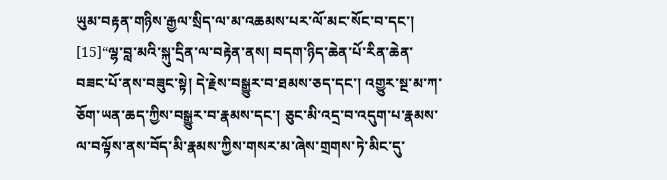ཡུམ་བརྟན་གཉིས་རྒྱལ་སྲིད་ལ་མ་འཆམས་པར་ལོ་མང་སོང་བ་དང་། [15]“ལྷ་བླ་མའི་སྐུ་དྲིན་ལ་བརྟེན་ནས། བདག་ཉིད་ཆེན་པོ་རིན་ཆེན་བཟང་པོ་ནས་བཟུང་སྟེ། དེ་རྗེས་བསྒྱུར་བ་ཐམས་ཅད་དང་། འགྱུར་སྔ་མ་ཀ་ཅོག་ཡན་ཆད་ཀྱིས་བསྒྱུར་བ་རྣམས་དང་། ཅུང་མི་འདྲ་བ་འདུག་པ་རྣམས་ལ་བལྟོས་ནས་བོད་མི་རྣམས་ཀྱིས་གསར་མ་ཞེས་གྲགས་ཏེ་མིང་དུ་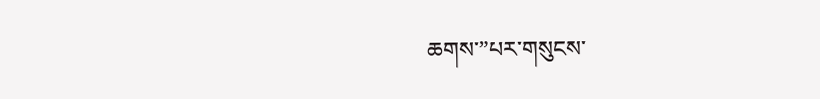ཆགས་”པར་གསུངས་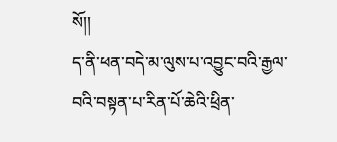སོ།།
ད་ནི་ཕན་བདེ་མ་ལུས་པ་འབྱུང་བའི་རྒྱལ་བའི་བསྟན་པ་རིན་པོ་ཆེའི་ཕྲིན་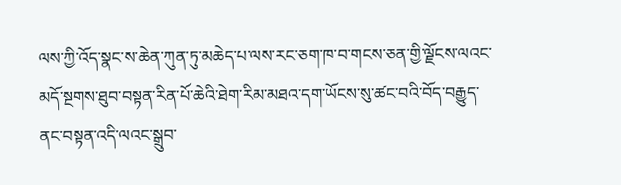ལས་ཀྱི་འོད་སྣང་ས་ཆེན་ཀུན་ཏུ་མཆེད་པ་ལས་རང་ཅག་ཁ་བ་གངས་ཅན་གྱི་ལྗོངས་ལའང་མདོ་སྔགས་ཐུབ་བསྟན་རིན་པོ་ཆེའི་ཐེག་རིམ་མཐའ་དག་ཡོངས་སུ་ཚང་བའི་བོད་བརྒྱུད་ནང་བསྟན་འདི་ལའང་སྒྲུབ་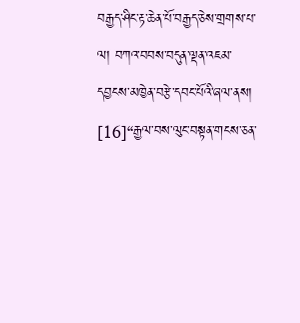བརྒྱད་ཤིང་རྟ་ཆེན་པོ་བརྒྱད་ཅེས་གྲགས་པ་ལ། བཀའ་བབས་བདུན་ལྡན་འཇམ་དབྱངས་མཁྱེན་བརྩེ་དབང་པོའི་ཞལ་ནས།
[16]“རྒྱལ་བས་ལུང་བསྟན་གངས་ཅན་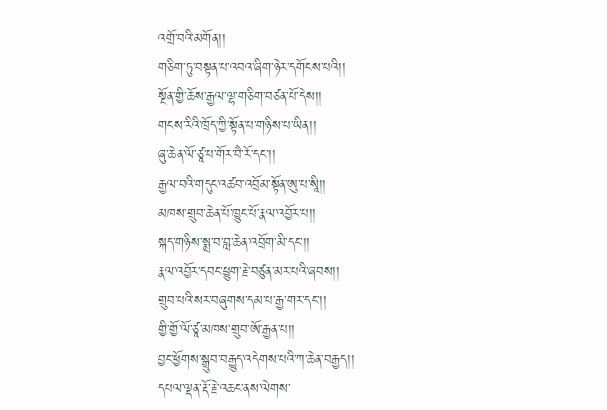འགྲོ་བའི་མགོན།།
གཅིག་ཏུ་བསྟན་པ་འབའ་ཞིག་ཉེར་དགོངས་པའི།།
སྔོན་གྱི་ཆོས་རྒྱལ་ལྷ་གཅིག་བཙན་པོ་དེས།།
གངས་རིའི་ཁྲོད་ཀྱི་སྟོན་པ་གཉིས་པ་ཡིན།།
ཞུ་ཆེན་ལོ་ཙཱ་པ་གོར་བཻ་རོ་དང་།།
རྒྱལ་བའི་གདུང་འཚབ་འབྲོམ་སྟོན་ཨུ་པ་སཱི།།
མཁས་གྲུབ་ཆེན་པོ་ཁྱུང་པོ་རྣལ་འབྱོར་པ།།
སྐད་གཉིས་སྨྲ་བ་བླ་ཆེན་འབྲོག་མི་དང་།།
རྣལ་འབྱོར་དབང་ཕྱུག་རྗེ་བཙུན་མར་པའི་ཞབས།།
གྲུབ་པའི་སར་བཞུགས་དམ་པ་རྒྱ་གར་དང་།།
གྱི་གྱོ་ལོ་ཙཱ་མཁས་གྲུབ་ཨོ་རྒྱན་པ།།
བྱང་ཕྱོགས་སྒྲུབ་བརྒྱུད་འདེགས་པའི་ཀ་ཆེན་བརྒྱད།།
དཔལ་ལྡན་རྡོ་རྗེ་འཆང་ནས་ལེགས་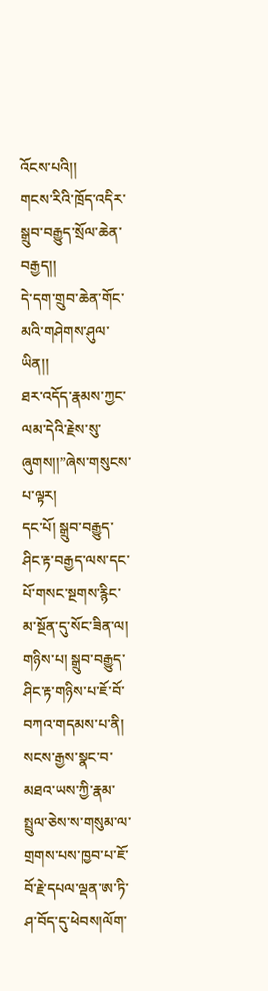འོངས་པའི།།
གངས་རིའི་ཁྲོད་འདིར་སྒྲུབ་བརྒྱུད་སྲོལ་ཆེན་བརྒྱད།།
དེ་དག་གྲུབ་ཆེན་གོང་མའི་གཤེགས་ཤུལ་ཡིན།།
ཐར་འདོད་རྣམས་ཀྱང་ལམ་དེའི་རྗེས་སུ་ཞུགས།།”ཞེས་གསུངས་པ་ལྟར།
དང་པོ། སྒྲུབ་བརྒྱུད་ཤིང་རྟ་བརྒྱད་ལས་དང་པོ་གསང་སྔགས་རྙིང་མ་སྔོན་དུ་སོང་ཟིན་ལ།
གཉིས་པ། སྒྲུབ་བརྒྱུད་ཤིང་རྟ་གཉིས་པ་ཇོ་བོ་བཀའ་གདམས་པ་ནི།
སངས་རྒྱས་སྣང་བ་མཐའ་ཡས་ཀྱི་རྣམ་སྤྲུལ་ཅེས་ས་གསུམ་ལ་གྲགས་པས་ཁྱབ་པ་ཇོ་བོ་རྗེ་དཔལ་ལྡན་ཨ་ཏི་ཤ་བོད་དུ་ཕེབས།ལོག་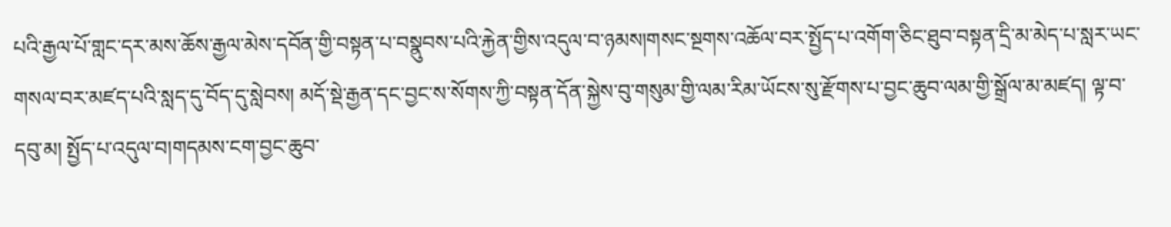པའི་རྒྱལ་པོ་གླང་དར་མས་ཆོས་རྒྱལ་མེས་དབོན་གྱི་བསྟན་པ་བསྣུབས་པའི་རྐྱེན་གྱིས་འདུལ་བ་ཉམས།གསང་སྔགས་འཆོལ་བར་སྤྱོད་པ་འགོག་ཅིང་ཐུབ་བསྟན་དྲི་མ་མེད་པ་སླར་ཡང་གསལ་བར་མཛད་པའི་སླད་དུ་བོད་དུ་སླེབས། མདོ་སྡེ་རྒྱན་དང་བྱང་ས་སོགས་ཀྱི་བསྟན་དོན་སྐྱེས་བུ་གསུམ་གྱི་ལམ་རིམ་ཡོངས་སུ་རྫོགས་པ་བྱང་ཆུབ་ལམ་གྱི་སྒྲོལ་མ་མཛད། ལྟ་བ་དབུ་མ། སྤྱོད་པ་འདུལ་བ།གདམས་ངག་བྱང་ཆུབ་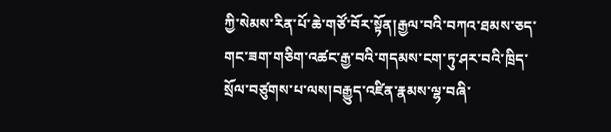ཀྱི་སེམས་རིན་པོ་ཆེ་གཙོ་བོར་སྟོན།རྒྱལ་བའི་བཀའ་ཐམས་ཅད་གང་ཟག་གཅིག་འཚང་རྒྱ་བའི་གདམས་ངག་ཏུ་ཤར་བའི་ཁྲིད་སྲོལ་བཙུགས་པ་ལས།བརྒྱུད་འཛིན་རྣམས་ལྷ་བཞི་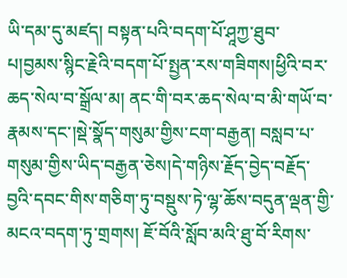ཡི་དམ་དུ་མཛད། བསྟན་པའི་བདག་པོ་ཤཱཀྱ་ཐུབ་པ།བྱམས་སྙིང་རྗེའི་བདག་པོ་སྤྱན་རས་གཟིགས།ཕྱིའི་བར་ཆད་སེལ་བ་སྒྲོལ་མ། ནང་གི་བར་ཆད་སེལ་བ་མི་གཡོ་བ་རྣམས་དང་།སྡེ་སྣོད་གསུམ་གྱིས་ངག་བརྒྱན། བསླབ་པ་གསུམ་གྱིས་ཡིད་བརྒྱན་ཅེས།དེ་གཉིས་རྗོད་བྱེད་བརྗོད་བྱའི་དབང་གིས་གཅིག་ཏུ་བསྡུས་ཏེ་ལྷ་ཆོས་བདུན་ལྡན་གྱི་མངའ་བདག་ཏུ་གྲགས། ཇོ་བོའི་སློབ་མའི་ཐུ་བོ་རིགས་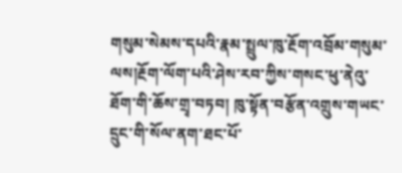གསུམ་སེམས་དཔའི་རྣམ་སྤྲུལ་ཁུ་རྔོག་འབྲོམ་གསུམ་ལས།རྔོག་ལོག་པའི་ཤེས་རབ་ཀྱིས་གསང་ཕུ་ནེའུ་ཐོག་གི་ཆོས་གྲྭ་བཏབ། ཁུ་སྟོན་བརྩོན་འགྲུས་གཡང་དྲུང་གི་སོལ་ནག་ཐང་པོ་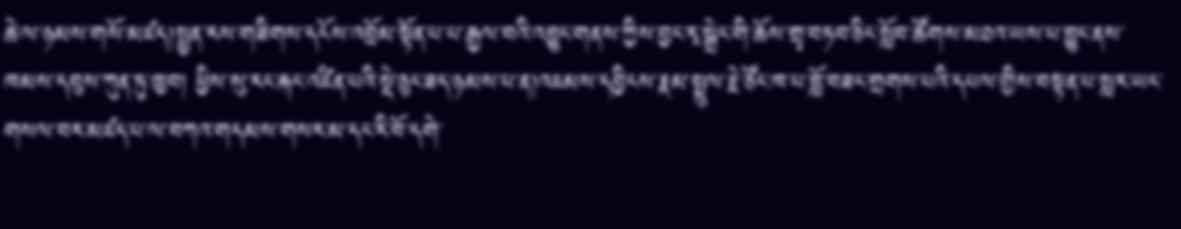ཆེ་ལ་ཉམས་གསོ་མཛད།སྤྱན་རས་གཟིགས་དངོས་འབྲོམ་སྟོན་པ་པ་རྒྱལ་བའི་འབྱུང་གནས་ཀྱིས་བྱང་རྭ་སྒྲེང་གི་ཆོས་གྲྭ་བཏབ་ཅིང་སློབ་ཚོགས་མཐའ་ཡས་པ་བྱུང་ནས་ཁམས་དབུས་ཀུན་ཏུ་ཁྱབ། ཕྱིས་སུ་རང་རྐང་འཛིན་པའི་སྡེ་ཅུང་ཟད་ཉམས་པ་ན།འཇམས་དབྱིངས་རྣམ་སྤྲུལ་རྗེ་ཙོང་ཁ་པ་བློ་བཟང་གྲགས་པའི་དཔལ་གྱིས་བསྟན་པ་སླར་ཡང་གསལ་བར་མཛད་པ་ལ་བཀའ་གདམས་གསར་མ་དང་རི་བོ་དགེ་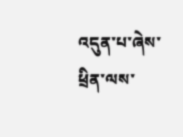འདུན་པ་ཞེས་ཕྲིན་ལས་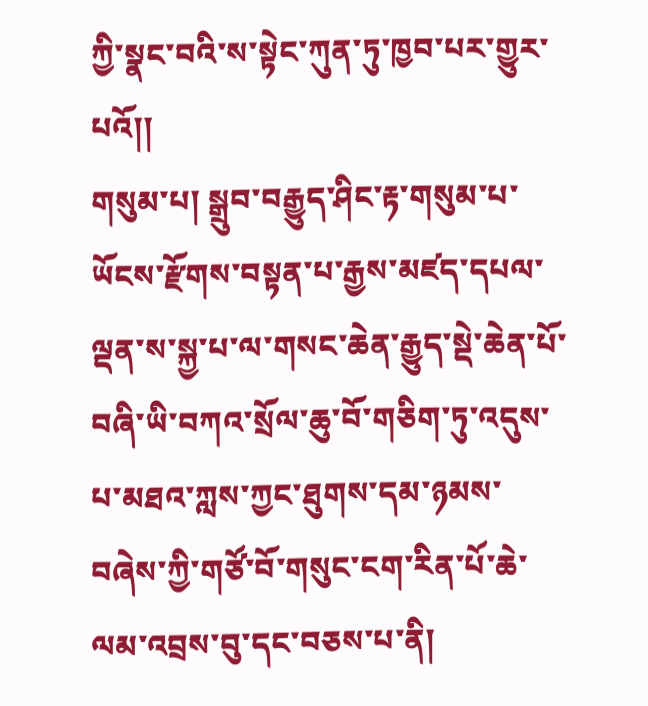ཀྱི་སྣང་བའི་ས་སྟེང་ཀུན་ཏུ་ཁྱབ་པར་གྱུར་པའོ།།
གསུམ་པ། སྒྲུབ་བརྒྱུད་ཤིང་རྟ་གསུམ་པ་ཡོངས་རྫོགས་བསྟན་པ་རྒྱས་མཛད་དཔལ་ལྡན་ས་སྐྱ་པ་ལ་གསང་ཆེན་རྒྱུད་སྡེ་ཆེན་པོ་བཞི་ཡི་བཀའ་སྲོལ་ཆུ་བོ་གཅིག་ཏུ་འདུས་པ་མཐའ་ཀླས་ཀྱང་ཐུགས་དམ་ཉམས་བཞེས་ཀྱི་གཙོ་བོ་གསུང་ངག་རིན་པོ་ཆེ་ལམ་འབྲས་བུ་དང་བཅས་པ་ནི།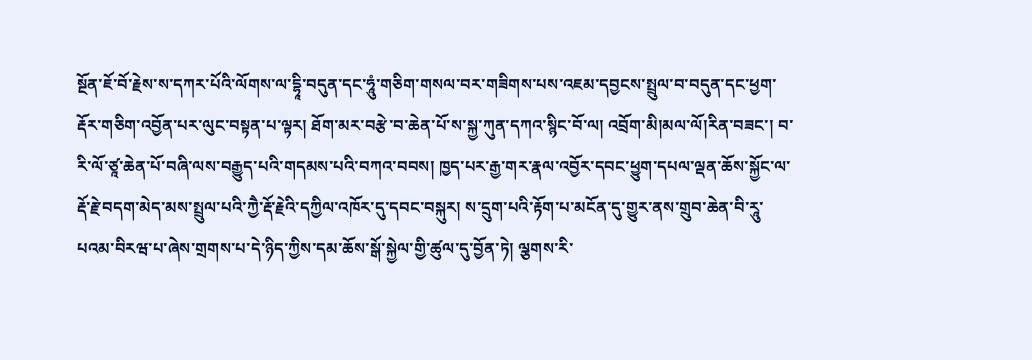སྔོན་ཇོ་བོ་རྗེས་ས་དཀར་པོའི་ལོགས་ལ་དྷཱི་བདུན་དང་ཧཱུཾ་གཅིག་གསལ་བར་གཟིགས་པས་འཇམ་དབྱངས་སྤྲུལ་བ་བདུན་དང་ཕྱག་རྡོར་གཅིག་འབྱོན་པར་ལུང་བསྟན་པ་ལྟར། ཐོག་མར་བརྩེ་བ་ཆེན་པོ་ས་སྐྱ་ཀུན་དཀའ་སྙིང་བོ་ལ། འབྲོག་མི།མལ་ལོ།རིན་བཟང་། བ་རི་ལོ་ཙཱ་ཆེན་པོ་བཞི་ལས་བརྒྱུད་པའི་གདམས་པའི་བཀའ་བབས། ཁྱད་པར་རྒྱ་གར་རྣལ་འབྱོར་དབང་ཕྱུག་དཔལ་ལྡན་ཆོས་སྐྱོང་ལ་རྡོ་རྗེ་བདག་མེད་མས་སྤྲུལ་པའི་ཀྱཻ་རྡོ་རྗེའི་དཀྱིལ་འཁོར་དུ་དབང་བསྐུར། ས་དྲུག་པའི་རྟོག་པ་མངོན་དུ་གྱུར་ནས་གྲུབ་ཆེན་བི་རཱུ་པའམ་བིརཝ་པ་ཞེས་གྲགས་པ་དེ་ཉིད་ཀྱིས་དམ་ཆོས་སྒོ་སྐྱེལ་གྱི་ཚུལ་དུ་བྱོན་ཏེ། ལྕགས་རི་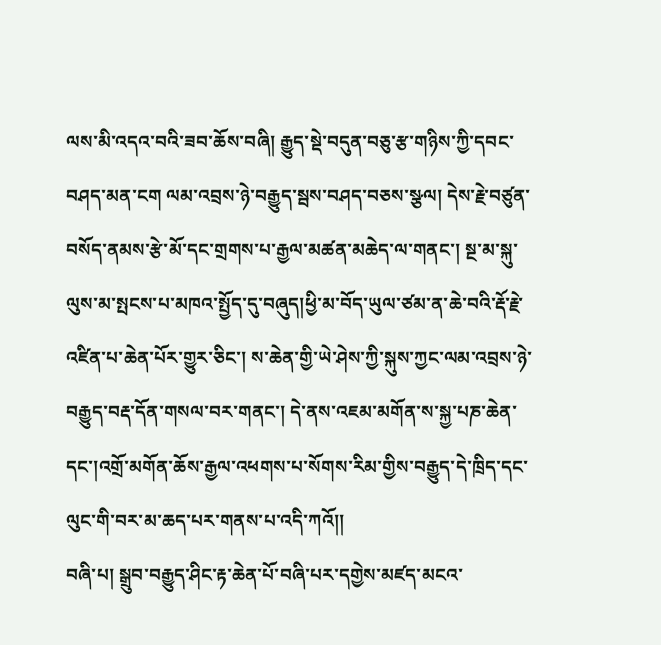ལས་མི་འདའ་བའི་ཟབ་ཆོས་བཞི། རྒྱུད་སྡེ་བདུན་བཅུ་རྩ་གཉིས་ཀྱི་དབང་བཤད་མན་ངག ལམ་འབྲས་ཉེ་བརྒྱུད་སྦས་བཤད་བཅས་སྩལ། དེས་རྗེ་བཙུན་བསོད་ནམས་རྩེ་མོ་དང་གྲགས་པ་རྒྱལ་མཚན་མཆེད་ལ་གནང་། སྔ་མ་སྐུ་ལུས་མ་སྤངས་པ་མཁའ་སྤྱོད་དུ་བཞུད།ཕྱི་མ་བོད་ཡུལ་ཙམ་ན་ཆེ་བའི་རྡོ་རྗེ་འཛིན་པ་ཆེན་པོར་གྱུར་ཅིང་། ས་ཆེན་གྱི་ཡེ་ཤེས་ཀྱི་སྐུས་ཀྱང་ལམ་འབྲས་ཉེ་བརྒྱུད་བརྡ་དོན་གསལ་བར་གནང་། དེ་ནས་འཇམ་མགོན་ས་སྐྱ་པཎ་ཆེན་དང་།འགྲོ་མགོན་ཆོས་རྒྱལ་འཕགས་པ་སོགས་རིམ་གྱིས་བརྒྱུད་དེ་ཁྲིད་དང་ལུང་གི་བར་མ་ཆད་པར་གནས་པ་འདི་ཀའོ།།
བཞི་པ། སྒྲུབ་བརྒྱུད་ཤིང་རྟ་ཆེན་པོ་བཞི་པར་དགྱེས་མཛད་མངའ་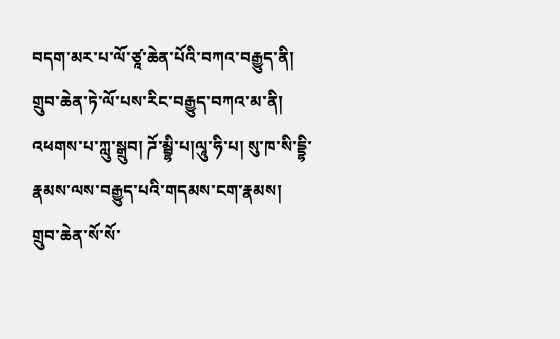བདག་མར་པ་ལོ་ཙཱ་ཆེན་པོའི་བཀའ་བརྒྱུད་ནི།
གྲུབ་ཆེན་ཏེ་ལོ་པས་རིང་བརྒྱུད་བཀའ་མ་ནི། འཕགས་པ་ཀླུ་སྒྲུབ། ཌོ་མྦྷི་པ།ལཱུ་ཧི་པ། སུ་ཁ་སི་དྡྷི་རྣམས་ལས་བརྒྱུད་པའི་གདམས་ངག་རྣམས། གྲུབ་ཆེན་སོ་སོ་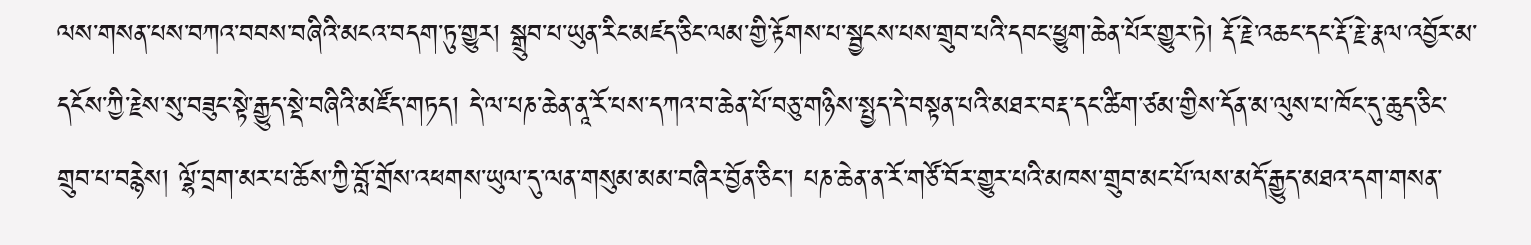ལས་གསན་པས་བཀའ་བབས་བཞིའི་མངའ་བདག་ཏུ་གྱུར། སྒྲུབ་པ་ཡུན་རིང་མཛད་ཅིང་ལམ་གྱི་རྟོགས་པ་སྦྱངས་པས་གྲུབ་པའི་དབང་ཕྱུག་ཆེན་པོར་གྱུར་ཏེ། རྡོ་རྗེ་འཆང་དང་རྡོ་རྗེ་རྣལ་འབྱོར་མ་དངོས་ཀྱི་རྗེས་སུ་བཟུང་སྟེ་རྒྱུད་སྡེ་བཞིའི་མཛོད་གཏད། དེ་ལ་པཎ་ཆེན་ནཱ་རོ་པས་དཀའ་བ་ཆེན་པོ་བཅུ་གཉིས་སྤྱད་དེ་བསྟན་པའི་མཐར་བརྡ་དང་ཚིག་ཙམ་གྱིས་དོན་མ་ལུས་པ་ཁོང་དུ་ཆུད་ཅིང་གྲུབ་པ་བརྙེས། ལྷོ་བྲག་མར་པ་ཆོས་ཀྱི་བློ་གྲོས་འཕགས་ཡུལ་དུ་ལན་གསུམ་མམ་བཞིར་བྱོན་ཅིང་། པཎ་ཆེན་ན་རོ་གཙོ་བོར་གྱུར་པའི་མཁས་གྲུབ་མང་པོ་ལས་མདོ་རྒྱུད་མཐའ་དག་གསན་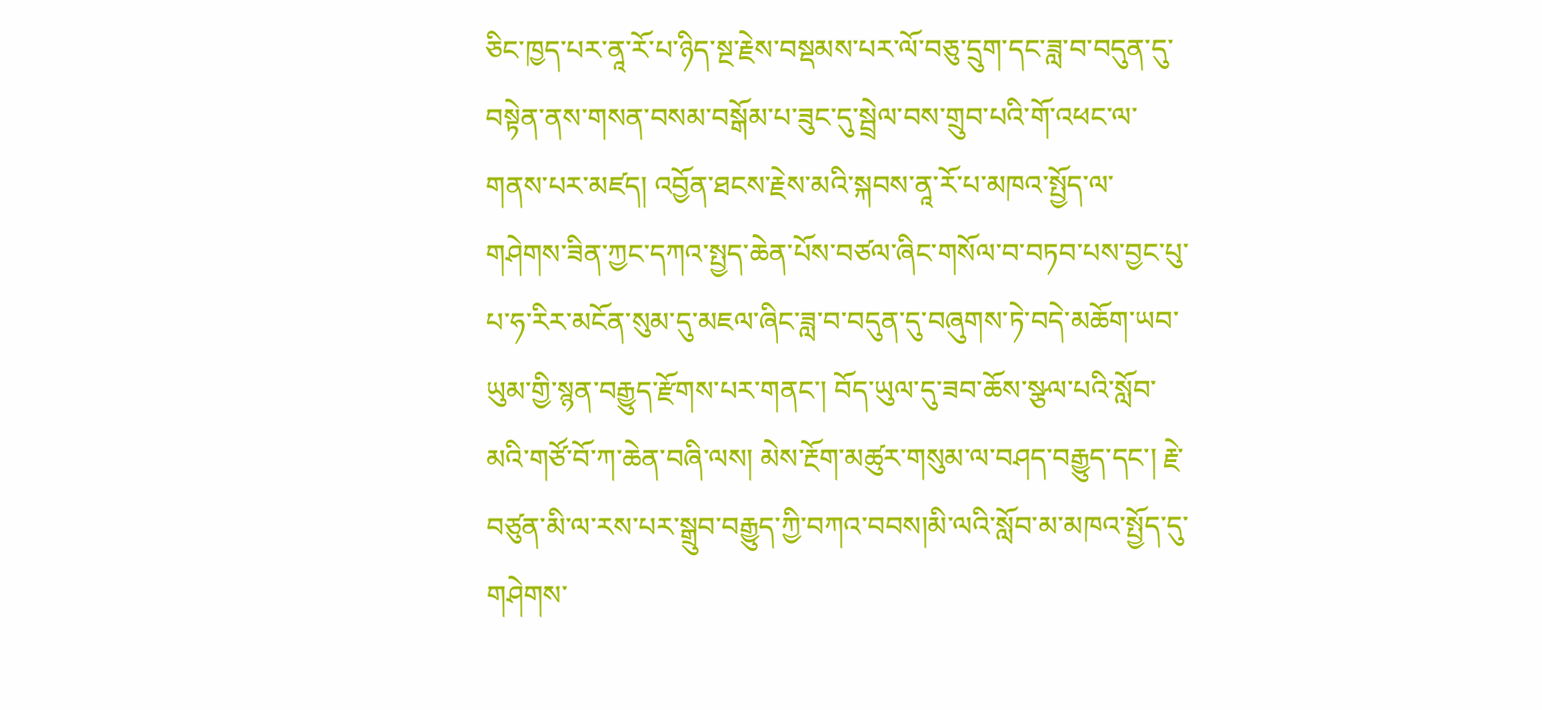ཅིང་ཁྱད་པར་ནཱ་རོ་པ་ཉིད་སྔ་རྗེས་བསྡམས་པར་ལོ་བཅུ་དྲུག་དང་ཟླ་བ་བདུན་དུ་བསྟེན་ནས་གསན་བསམ་བསྒོམ་པ་ཟུང་དུ་སྦྲེལ་བས་གྲུབ་པའི་གོ་འཕང་ལ་གནས་པར་མཛད། འབྱོན་ཐངས་རྗེས་མའི་སྐབས་ནཱ་རོ་པ་མཁའ་སྤྱོད་ལ་གཤེགས་ཟིན་ཀྱང་དཀའ་སྤྱད་ཆེན་པོས་བཙལ་ཞིང་གསོལ་བ་བཏབ་པས་བྱང་པུ་པ་ཧ་རིར་མངོན་སུམ་དུ་མཇལ་ཞིང་ཟླ་བ་བདུན་དུ་བཞུགས་ཏེ་བདེ་མཆོག་ཡབ་ཡུམ་གྱི་སྙན་བརྒྱུད་རྫོགས་པར་གནང་། བོད་ཡུལ་དུ་ཟབ་ཆོས་སྩལ་པའི་སློབ་མའི་གཙོ་བོ་ཀ་ཆེན་བཞི་ལས། མེས་རྔོག་མཚུར་གསུམ་ལ་བཤད་བརྒྱུད་དང་། རྗེ་བཙུན་མི་ལ་རས་པར་སྒྲུབ་བརྒྱུད་ཀྱི་བཀའ་བབས།མི་ལའི་སློབ་མ་མཁའ་སྤྱོད་དུ་གཤེགས་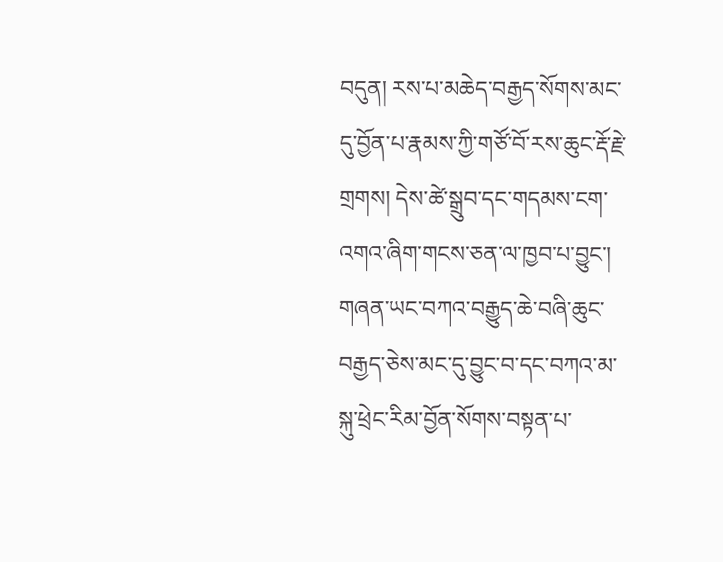བདུན། རས་པ་མཆེད་བརྒྱད་སོགས་མང་དུ་བྱོན་པ་རྣམས་ཀྱི་གཙོ་བོ་རས་ཆུང་རྡོ་རྗེ་གྲགས། དེས་ཚེ་སྒྲུབ་དང་གདམས་ངག་འགའ་ཞིག་གངས་ཅན་ལ་ཁྱབ་པ་བྱུང་། གཞན་ཡང་བཀའ་བརྒྱུད་ཆེ་བཞི་ཆུང་བརྒྱད་ཅེས་མང་དུ་བྱུང་བ་དང་བཀའ་མ་སྐུ་ཕྲེང་རིམ་བྱོན་སོགས་བསྟན་པ་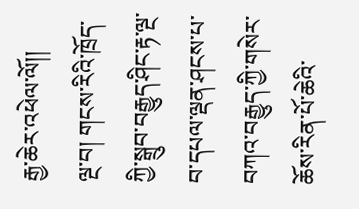རྒྱ་ཆེར་འཕེལ་ལོ།།
ལྔ་བ། གངས་རིའི་ཁྲོད་ཀྱི་སྒྲུབ་བརྒྱུད་ཤིང་རྟ་ལྔ་བ་དཔལ་ལྡན་ཤངས་པ་བཀའ་བརྒྱུད་ཀྱི་གསེར་ཆོས་རིན་པོ་ཆེའི་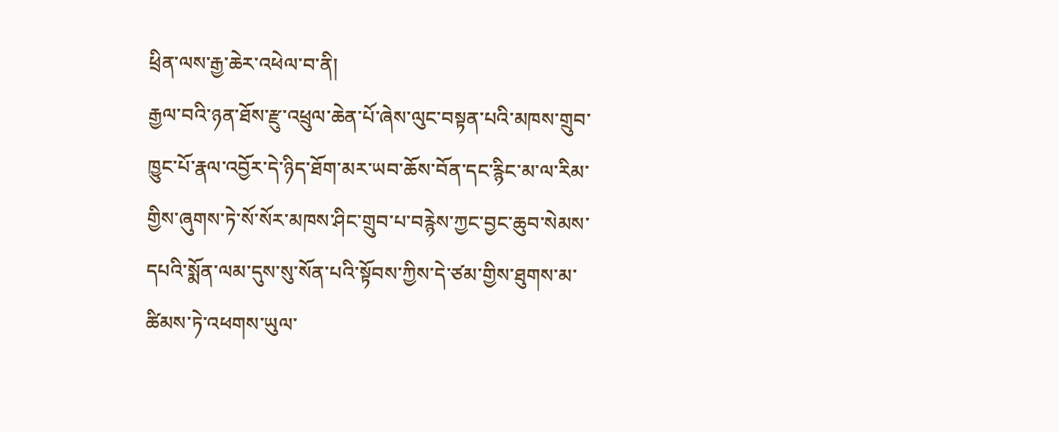ཕྲིན་ལས་རྒྱ་ཆེར་འཕེལ་བ་ནི།
རྒྱལ་བའི་ཉན་ཐོས་རྫུ་འཕྲུལ་ཆེན་པོ་ཞེས་ལུང་བསྟན་པའི་མཁས་གྲུབ་ཁྱུང་པོ་རྣལ་འབྱོར་དེ་ཉིད་ཐོག་མར་ཡབ་ཆོས་བོན་དང་རྙིང་མ་ལ་རིམ་གྱིས་ཞུགས་ཏེ་སོ་སོར་མཁས་ཤིང་གྲུབ་པ་བརྙེས་ཀྱང་བྱང་ཆུབ་སེམས་དཔའི་སྨོན་ལམ་དུས་སུ་སོན་པའི་སྟོབས་ཀྱིས་དེ་ཙམ་གྱིས་ཐུགས་མ་ཚིམས་ཏེ་འཕགས་ཡུལ་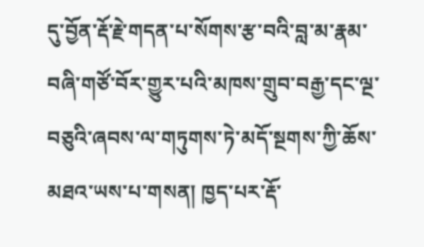དུ་བྱོན་རྡོ་རྗེ་གདན་པ་སོགས་རྩ་བའི་བླ་མ་རྣམ་བཞི་གཙོ་བོར་གྱུར་པའི་མཁས་གྲུབ་བརྒྱ་དང་ལྔ་བཅུའི་ཞབས་ལ་གཏུགས་ཏེ་མདོ་སྔགས་ཀྱི་ཆོས་མཐའ་ཡས་པ་གསན། ཁྱད་པར་རྡོ་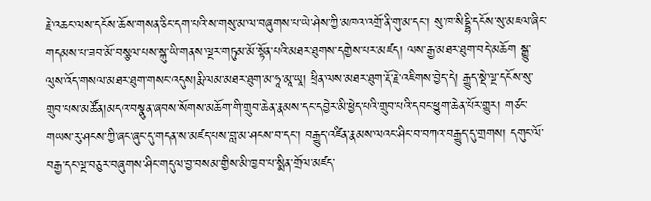རྗེ་འཆང་ལས་དངོས་ཆོས་གསན་ཅིང་དག་པའི་ས་གསུ་མ་ལ་བཞུགས་པ་ཡེ་ཤེས་ཀྱི་མཁའ་འགྲོ་ནི་གུ་མ་དང་། སུ་ཁ་སིདྡྷི་དངོས་སུ་མཇལ་ཞིང་གདམས་པ་ཟབ་མོ་བསྩལ་པས་སྐུ་ཡི་གནས་ལྔར་གཏུམ་མོ་སྟོན་པའི་མཐར་ཐུགས་དགྱེས་པར་མཛད། ལས་རྒྱ་མཐར་ཐུག་བདེ་མཆོག སྒྱུ་ལུས་འོད་གསལ་མཐར་ཐུག་གསང་འདུས།རྨི་ལམ་མཐར་ཐུག་མ་ཧཱ་མཱ་ཡཱ། ཕྲིན་ལས་མཐར་ཐུག་རྡོ་རྗེ་འཇིགས་བྱེད་དེ། རྒྱུད་སྡེ་ལྔ་དངོས་སུ་གྲུབ་པས་མཚོན།མདའ་བསྣུན་ཞབས་སོགས་མཆོག་གི་གྲུབ་ཆེན་རྣམས་དང་དབྱེར་མི་ཕྱེད་པའི་གྲུབ་པའི་དབང་ཕྱུག་ཆེན་པོར་གྱུར། གཙང་གཡས་རུ་ཤངས་ཀྱི་ཞང་ཞུང་དུ་གདན་ས་མཛད་པས་བླ་མ་ཤངས་བ་དང་། བརྒྱུད་འཛིན་རྣམས་ལའང་ཤིང་བ་བཀའ་བརྒྱུད་དུ་གྲགས། དགུང་ལོ་བརྒྱ་དང་ལྔ་བཅུར་བཞུགས་ཤིང་གདུལ་བྱ་བསམ་གྱིས་མི་ཁྱབ་པ་སྨིན་གྲོལ་མཛད་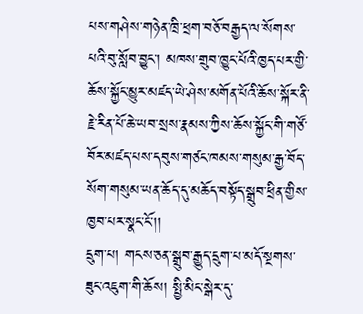པས་གཤེས་གཉེན་ཁྲི་ཕྲག་བཅོ་བརྒྱད་ལ་སོགས་པའི་བུ་སློབ་བྱུང་། མཁས་གྲུབ་ཁྱུང་པོའི་ཁྱད་པར་གྱི་ཆོས་སྐྱོང་མྱུར་མཛད་ཡེ་ཤེས་མགོན་པོའི་ཆོས་སྐོར་ནི་རྗེ་རིན་པོ་ཆེ་ཡབ་སྲས་རྣམས་ཀྱིས་ཆོས་སྐྱོང་གི་གཙོ་བོར་མཛད་པས་དབུས་གཙང་ཁམས་གསུམ་རྒྱ་བོད་སོག་གསུམ་ཡན་ཆོད་དུ་མཆོད་བསྟོད་སྒྲུབ་ཕྲིན་གྱིས་ཁྱབ་པར་སྣང་ངོ་།།
དྲུག་པ། གངས་ཅན་སྒྲུབ་རྒྱུད་དྲུག་པ་མདོ་སྔགས་ཟུང་འཇུག་གི་ཆོས། སྤྱི་མིང་སྒེར་དུ་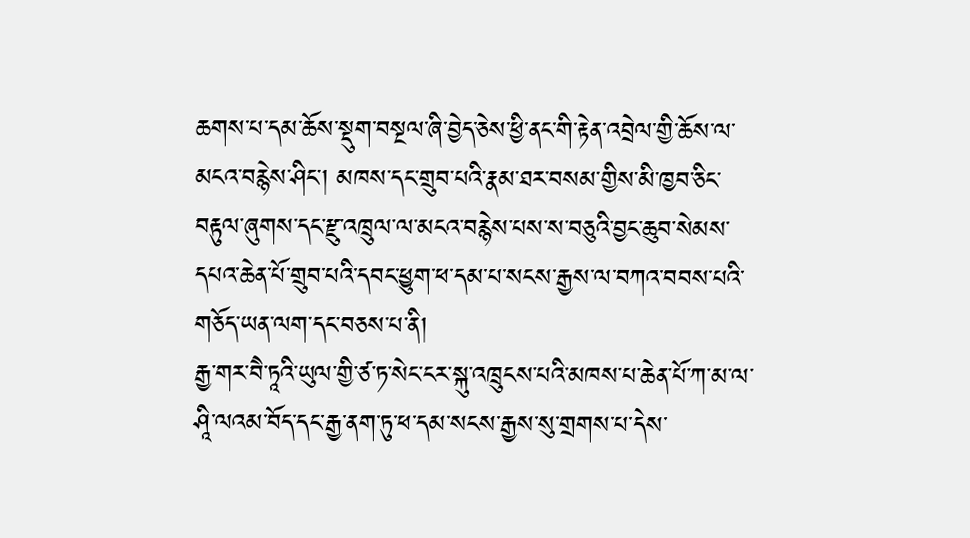ཆགས་པ་དམ་ཆོས་སྡུག་བསྔལ་ཞི་བྱེད་ཅེས་ཕྱི་ནང་གི་རྟེན་འབྲེལ་གྱི་ཆོས་ལ་མངའ་བརྙེས་ཤིང་། མཁས་དང་གྲུབ་པའི་རྣམ་ཐར་བསམ་གྱིས་མི་ཁྱབ་ཅིང་བརྟུལ་ཞུགས་དང་རྫུ་འཁྲུལ་ལ་མངའ་བརྙེས་པས་ས་བཅུའི་བྱང་ཆུབ་སེམས་དཔའ་ཆེན་པོ་གྲུབ་པའི་དབང་ཕྱུག་ཕ་དམ་པ་སངས་རྒྱས་ལ་བཀའ་བབས་པའི་གཅོད་ཡན་ལག་དང་བཅས་པ་ནི།
རྒྱ་གར་བཻ་ཏཱའི་ཡུལ་གྱི་ཙ་ཏ་སེང་ངར་སྐུ་འཁྲུངས་པའི་མཁས་པ་ཆེན་པོ་ཀ་མ་ལ་ཤཱི་ལའམ་བོད་དང་རྒྱ་ནག་ཏུ་ཕ་དམ་སངས་རྒྱས་སུ་གྲགས་པ་དེས་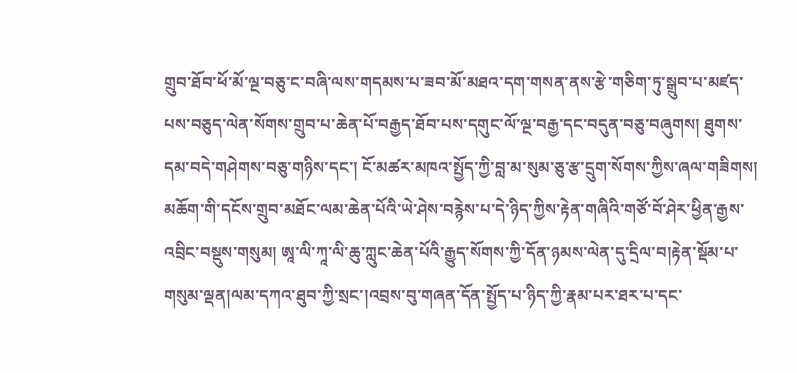གྲུབ་ཐོབ་ཕོ་མོ་ལྔ་བཅུ་ང་བཞི་ལས་གདམས་པ་ཟབ་མོ་མཐའ་དག་གསན་ནས་རྩེ་གཅིག་ཏུ་སྒྲུབ་པ་མཛད་པས་བཅུད་ལེན་སོགས་གྲུབ་པ་ཆེན་པོ་བརྒྱད་ཐོབ་པས་དགུང་ལོ་ལྔ་བརྒྱ་དང་བདུན་བཅུ་བཞུགས། ཐུགས་དམ་བདེ་གཤེགས་བཅུ་གཉིས་དང་། ངོ་མཚར་མཁའ་སྤྱོད་ཀྱི་བླ་མ་སུམ་ཅུ་རྩ་དྲུག་སོགས་ཀྱིས་ཞལ་གཟིགས། མཆོག་གི་དངོས་གྲུབ་མཐོང་ལམ་ཆེན་པོའི་ཡེ་ཤེས་བརྙེས་པ་དེ་ཉིད་ཀྱིས་རྟེན་གཞིའི་གཙོ་བོ་ཤེར་ཕྱིན་རྒྱས་འབྲིང་བསྡུས་གསུམ། ཨཱ་ལི་ཀཱ་ལི་ཆུ་ཀླུང་ཆེན་པོའི་རྒྱུད་སོགས་ཀྱི་དོན་ཉམས་ལེན་དུ་དྲིལ་བ།རྟེན་སྡོམ་པ་གསུམ་ལྡན།ལམ་དཀའ་ཐུབ་ཀྱི་སྲང་།འབྲས་བུ་གཞན་དོན་སྤྱོད་པ་ཉིད་ཀྱི་རྣམ་པར་ཐར་པ་དང་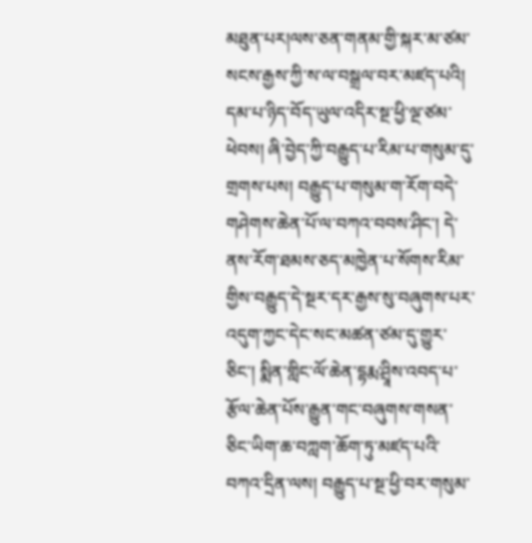མཐུན་པར།ལས་ཅན་གནམ་གྱི་སྐར་མ་ཙམ་སངས་རྒྱས་ཀྱི་ས་ལ་བསྒྲལ་བར་མཛད་པའི། དམ་པ་ཉིད་བོད་ཡུལ་འདིར་སྔ་ཕྱི་ལྔ་ཙམ་ཕེབས། ཞི་བྱེད་ཀྱི་བརྒྱུད་པ་རིམ་པ་གསུམ་དུ་གྲགས་པས། བརྒྱུད་པ་གསུམ་ག་རོག་བདེ་གཤེགས་ཆེན་པོ་ལ་བཀའ་བབས་ཤིང་། དེ་ནས་རོག་ཐམས་ཅད་མཁྱེན་པ་སོགས་རིམ་གྱིས་བརྒྱུད་དེ་སྔར་དར་རྒྱས་སུ་བཞུགས་པར་འདུག་ཀྱང་དེང་སང་མཚན་ཙམ་དུ་གྱུར་ཅིང་། སྨིན་གླིང་ལོ་ཆེན་དྷརྨ་ཤྲཱིས་འབད་པ་རྩོལ་ཆེན་པོས་རྒྱུན་གང་བཞུགས་གསན་ཅིང་ཡིག་ཆ་བཀླག་ཆོག་ཏུ་མཛད་པའི་བཀའ་དྲིན་ལས། བརྒྱུད་པ་སྔ་ཕྱི་བར་གསུམ་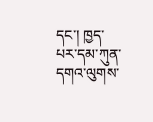དང་། ཁྱད་པར་དམ་ཀུན་དགའ་ལུགས་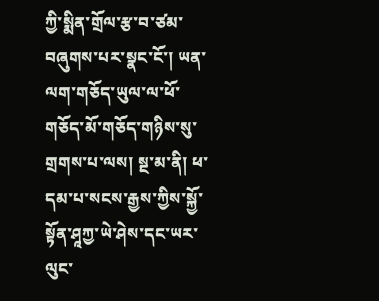ཀྱི་སྨིན་གྲོལ་རྩ་བ་ཙམ་བཞུགས་པར་སྣང་ངོ་། ཡན་ལག་གཅོད་ཡུལ་ལ་ཕོ་གཅོད་མོ་གཅོད་གཉིས་སུ་གྲགས་པ་ལས། སྔ་མ་ནི། ཕ་དམ་པ་སངས་རྒྱས་ཀྱིས་སྐྱོ་སྟོན་ཤཱཀྱ་ཡེ་ཤེས་དང་ཡར་ལུང་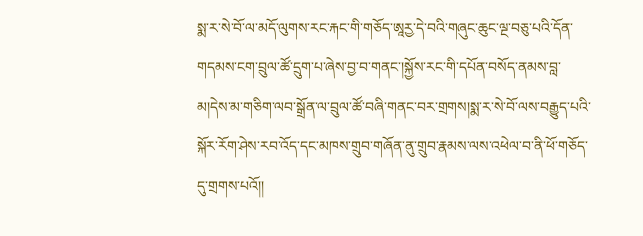སྨ་ར་སེ་བོ་ལ་མདོ་ལུགས་རང་རྐང་གི་གཅོད་ཨཱརྱ་དེ་བའི་གཞུང་ཆུང་ལྔ་བཅུ་པའི་དོན་གདམས་ངག་བྲུལ་ཚོ་དྲུག་པ་ཞེས་བྱ་བ་གནང་།སྐྱོས་རང་གི་དཔོན་བསོད་ནམས་བླ་མ།དེས་མ་གཅིག་ལབ་སྒྲོན་ལ་བྲུལ་ཚོ་བཞི་གནང་བར་གྲགས།སྨ་ར་སེ་བོ་ལས་བརྒྱུད་པའི་སྐོར་རོག་ཤེས་རབ་འོད་དང་མཁས་གྲུབ་གཞོན་ནུ་གྲུབ་རྣམས་ལས་འཕེལ་བ་ནི་ཕོ་གཅོད་དུ་གྲགས་པའོ།།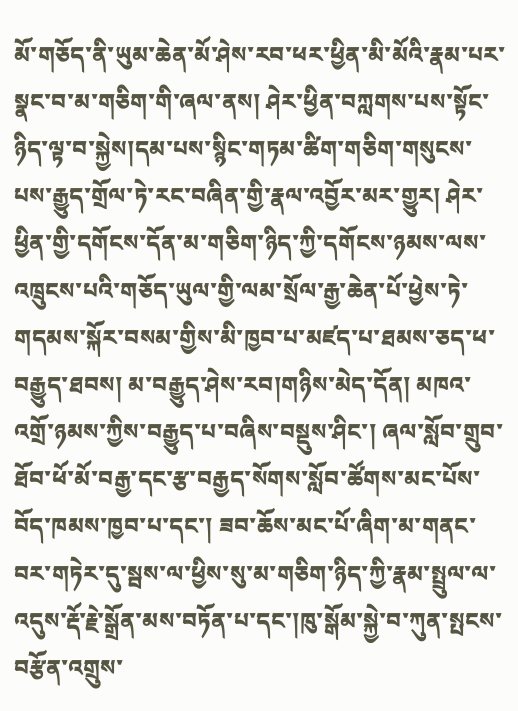མོ་གཅོད་ནི་ཡུམ་ཆེན་མོ་ཤེས་རབ་ཕར་ཕྱིན་མི་མོའི་རྣམ་པར་སྣང་བ་མ་གཅིག་གི་ཞལ་ནས། ཤེར་ཕྱིན་བཀླགས་པས་སྟོང་ཉིད་ལྟ་བ་སྐྱེས།དམ་པས་སྙིང་གཏམ་ཚིག་གཅིག་གསུངས་པས་རྒྱུད་གྲོལ་ཏེ་རང་བཞིན་གྱི་རྣལ་འབྱོར་མར་གྱུར། ཤེར་ཕྱིན་གྱི་དགོངས་དོན་མ་གཅིག་ཉིད་ཀྱི་དགོངས་ཉམས་ལས་འཁྲུངས་པའི་གཅོད་ཡུལ་གྱི་ལམ་སྲོལ་རྒྱ་ཆེན་པོ་ཕྱེས་ཏེ་གདམས་སྐོར་བསམ་གྱིས་མི་ཁྱབ་པ་མཛད་པ་ཐམས་ཅད་ཕ་བརྒྱུད་ཐབས། མ་བརྒྱུད་ཤེས་རབ།གཉིས་མེད་དོན། མཁའ་འགྲོ་ཉམས་ཀྱིས་བརྒྱུད་པ་བཞིས་བསྡུས་ཤིང་། ཞལ་སློབ་གྲུབ་ཐོབ་ཕོ་མོ་བརྒྱ་དང་རྩ་བརྒྱད་སོགས་སློབ་ཚོགས་མང་པོས་བོད་ཁམས་ཁྱབ་པ་དང་། ཟབ་ཆོས་མང་པོ་ཞིག་མ་གནང་བར་གཏེར་དུ་སྦས་ལ་ཕྱིས་སུ་མ་གཅིག་ཉིད་ཀྱི་རྣམ་སྤྲུལ་ལ་འདུས་རྡོ་རྗེ་སྒྲོན་མས་བཏོན་པ་དང་།ཁུ་སྒོམ་སྐྱེ་བ་ཀུན་སྤངས་བརྩོན་འགྲུས་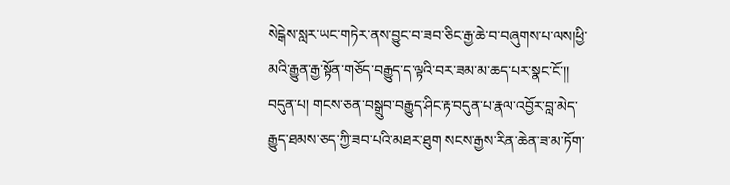སེངྒེས་སླར་ཡང་གཏེར་ནས་བྱུང་བ་ཟབ་ཅིང་རྒྱ་ཆེ་བ་བཞུགས་པ་ལས།ཕྱི་མའི་རྒྱུན་རྒྱ་སྟོན་གཅོད་བརྒྱུད་ད་ལྟའི་བར་ཟམ་མ་ཆད་པར་སྣང་ངོ་།།
བདུན་པ། གངས་ཅན་བསྒྲུབ་བརྒྱུད་ཤིང་རྟ་བདུན་པ་རྣལ་འབྱོར་བླ་མེད་རྒྱུད་ཐམས་ཅད་ཀྱི་ཟབ་པའི་མཐར་ཐུག སངས་རྒྱས་རིན་ཆེན་ཟ་མ་ཏོག་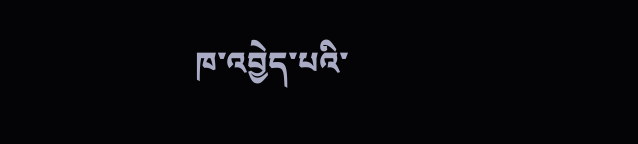ཁ་འབྱེད་པའི་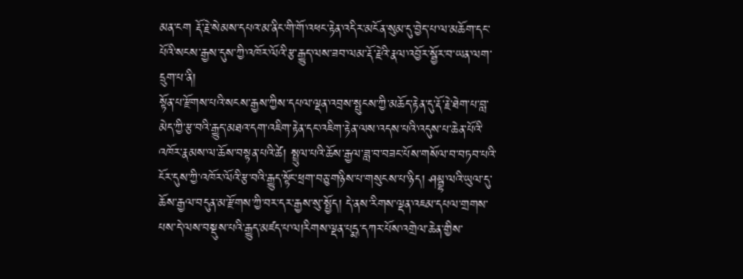མན་ངག རྡོ་རྗེ་སེམས་དཔའ་མ་ནིང་གི་གོ་འཕང་རྟེན་འདིར་མངོན་སུམ་དུ་བྱེད་པ་ལ་མཆོག་དང་པོའི་སངས་རྒྱས་དུས་ཀྱི་འཁོར་ལོའི་རྩ་རྒྱུད་ལས་ཟབ་ལམ་རྡོ་རྗེའི་རྣལ་འབྱོར་སྦྱོར་བ་ཡན་ལག་དྲུག་པ་ནི།
སྟོན་པ་རྫོགས་པའི་སངས་རྒྱས་ཀྱིས་དཔལ་ལྡན་འབྲས་སྤུངས་ཀྱི་མཆོད་རྟེན་དུ་རྡོ་རྗེ་ཐེག་པ་བླ་མེད་ཀྱི་རྩ་བའི་རྒྱུད་མཐའ་དག་འཇིག་རྟེན་དང་འཇིག་རྟེན་ལས་འདས་པའི་འདུས་པ་ཆེན་པོའི་འཁོར་རྣམས་ལ་ཆོས་བསྟན་པའི་ཚེ། སྤྲུལ་པའི་ཆོས་རྒྱལ་ཟླ་བ་བཟང་པོས་གསོལ་བ་བཏབ་པའི་ངོར་དུས་ཀྱི་འཁོར་ལོའི་རྩ་བའི་རྒྱུད་སྟོང་ཕྲག་བཅུ་གཉིས་པ་གསུངས་པ་ཉིད། ཤམྦྷ་ལའི་ཡུལ་དུ་ཆོས་རྒྱལ་བདུན་མ་རྫོགས་ཀྱི་བར་དར་རྒྱས་སུ་སྤྱོད། དེ་ནས་རིགས་ལྡན་འཇམ་དཔལ་གྲགས་པས་དེ་ལས་བསྡུས་པའི་རྒྱུད་མཛད་པ་ལ།རིགས་ལྡན་པདྨ་དཀར་པོས་འགྲེལ་ཆེན་གྱིས་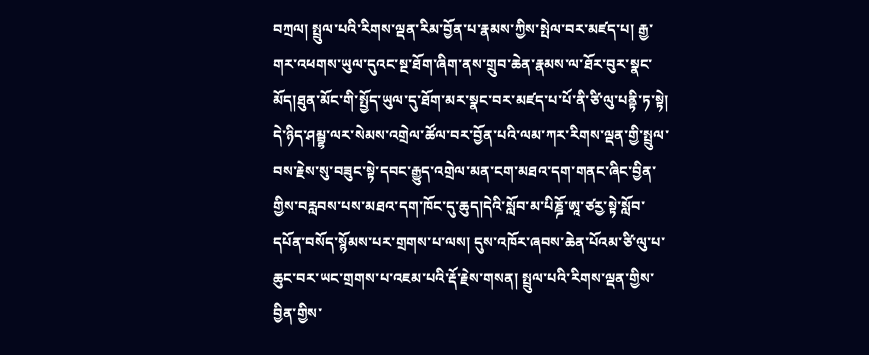བཀྲལ། སྤྲུལ་པའི་རིགས་ལྡན་རིམ་བྱོན་པ་རྣམས་ཀྱིས་སྤེལ་བར་མཛད་པ། རྒྱ་གར་འཕགས་ཡུལ་དུའང་སྔ་ཐོག་ཞིག་ནས་གྲུབ་ཆེན་རྣམས་ལ་ཐོར་བུར་སྣང་མོད།ཐུན་མོང་གི་སྤྱོད་ཡུལ་དུ་ཐོག་མར་སྣང་བར་མཛད་པ་པོ་ནི་ཙི་ལུ་པནྟི་ཏ་སྟེ། དེ་ཉིད་ཤམྦྷ་ལར་སེམས་འགྲེལ་ཚོལ་བར་བྱོན་པའི་ལམ་ཀར་རིགས་ལྡན་གྱི་སྤྲུལ་བས་རྗེས་སུ་བཟུང་སྟེ་དབང་རྒྱུད་འགྲེལ་མན་ངག་མཐའ་དག་གནང་ཞིང་བྱིན་གྱིས་བརླབས་པས་མཐའ་དག་ཁོང་དུ་ཆུད།དེའི་སློབ་མ་པིཎྜོ་ཨཱ་ཙརྱ་སྟེ་སློབ་དཔོན་བསོད་སྙོམས་པར་གྲགས་པ་ལས། དུས་འཁོར་ཞབས་ཆེན་པོའམ་ཙི་ལུ་པ་ཆུང་བར་ཡང་གྲགས་པ་འཇམ་པའི་རྡོ་རྗེས་གསན། སྤྲུལ་པའི་རིགས་ལྡན་གྱིས་བྱིན་གྱིས་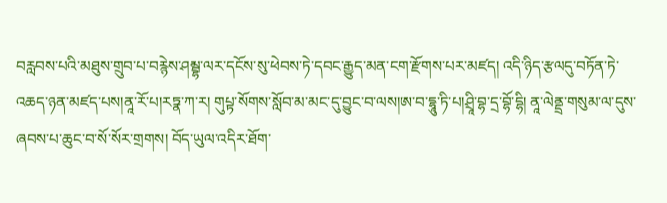བརླབས་པའི་མཐུས་གྲུབ་པ་བརྙེས་ཤམྦྷ་ལར་དངོས་སུ་ཕེབས་ཏེ་དབང་རྒྱུད་མན་ངག་རྫོགས་པར་མཛད། འདི་ཉིད་རྩལདུ་བཏོན་ཏེ་འཆད་ཉན་མཛད་པས།ནཱ་རོ་པ།རཏྣ་ཀ་ར། གུཔྟ་སོགས་སློབ་མ་མང་དུ་བྱུང་བ་ལས།ཨ་བ་དྷཱུ་ཏི་པ།ཤྲཱི་བྷ་དྲ་བྷོ་དྷི། ནཱ་ལེནྡྲ་གསུམ་ལ་དུས་ཞབས་པ་ཆུང་བ་སོ་སོར་གྲགས། བོད་ཡུལ་འདིར་ཐོག་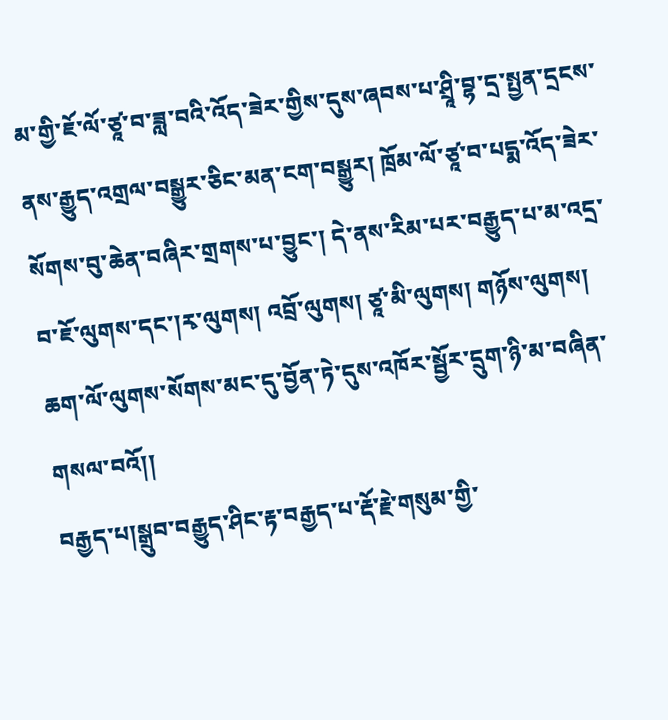མ་གྱི་ཇོ་ལོ་ཙཱ་བ་ཟླ་བའི་འོད་ཟེར་གྱིས་དུས་ཞབས་པ་ཤྲཱི་བྷ་དྲ་སྤྱན་དྲངས་ནས་རྒྱུད་འགྲལ་བསྒྱུར་ཅིང་མན་ངག་བསྒྱུར། ཁྲོམ་ལོ་ཙཱ་བ་པདྨ་འོད་ཟེར་སོགས་བུ་ཆེན་བཞིར་གྲགས་པ་བྱུང་། དེ་ནས་རིམ་པར་བརྒྱུད་པ་མ་འདྲ་བ་ཇོ་ལུགས་དང་།རྭ་ལུགས། འབྲོ་ལུགས། ཙཱ་མི་ལུགས། གཉོས་ལུགས། ཆག་ལོ་ལུགས་སོགས་མང་དུ་བྱོན་ཏེ་དུས་འཁོར་སྦྱོར་དྲུག་ཉི་མ་བཞིན་གསལ་བའོ།།
བརྒྱད་པ།སྒྲུབ་བརྒྱུད་ཤིང་རྟ་བརྒྱད་པ་རྡོ་རྗེ་གསུམ་གྱི་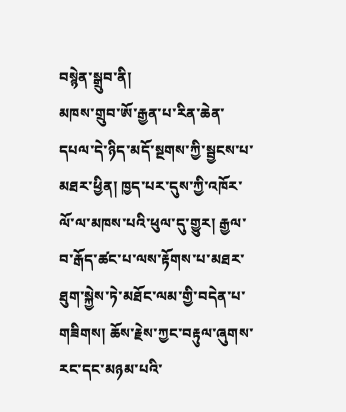བསྙེན་སྒྲུབ་ནི།
མཁས་གྲུབ་ཨོ་རྒྱན་པ་རིན་ཆེན་དཔལ་དེ་ཉིད་མདོ་སྔགས་ཀྱི་སྦྱངས་པ་མཐར་ཕྱིན། ཁྱད་པར་དུས་ཀྱི་འཁོར་ལོ་ལ་མཁས་པའི་ཕུལ་དུ་གྱུར། རྒྱལ་བ་རྒོད་ཚང་པ་ལས་རྟོགས་པ་མཐར་ཐུག་སྐྱེས་ཏེ་མཐོང་ལམ་གྱི་བདེན་པ་གཟིགས། ཆོས་རྗེས་ཀྱང་བརྟུལ་ཞུགས་རང་དང་མཉམ་པའི་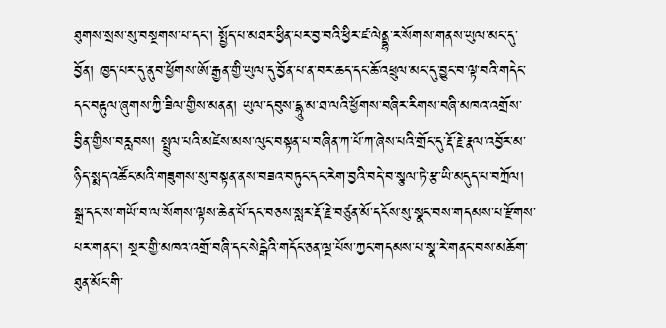ཐུགས་སྲས་སུ་བསྔགས་པ་དང་། སྤྱོད་པ་མཐར་ཕྱིན་པར་བྱ་བའི་ཕྱིར་ཛ་ལེནྡྷ་ར་སོགས་གནས་ཡུལ་མང་དུ་བྱོན། ཁྱད་པར་དུ་ནུབ་ཕྱོགས་ཨོ་རྒྱན་གྱི་ཡུལ་དུ་བྱོན་པ་ན་བར་ཆད་དང་ཆོ་འཕྲུལ་མང་དུ་བྱུང་བ་ལྟ་བའི་གདེང་དང་བརྟུལ་ཞུགས་ཀྱི་ཟིལ་གྱིས་མནན། ཡུལ་དབུས་དྷཱུ་མ་ཐ་ལའི་ཕྱོགས་བཞིར་རིགས་བཞི་མཁའ་འགྲོས་བྱིན་གྱིས་བརླབས། སྤྲུལ་པའི་མཛེས་མས་ལུང་བསྟན་པ་བཞིན་ཀ་པོ་ཀ་ཞེས་པའི་གྲོང་དུ་རྡོ་རྗེ་རྣལ་འབྱོར་མ་ཉིད་སྨད་འཚོང་མའི་གཟུགས་སུ་བསྟན་ནས་བཟའ་བཏུང་དང་རེག་བྱའི་བདེ་བ་སྩལ་ཏེ་རྩ་ཡི་མདུད་པ་བཀྲོལ། སྒྲ་དང་ས་གཡོ་བ་ལ་སོགས་ལྟས་ཆེན་པོ་དང་བཅས་སླར་རྡོ་རྗེ་བཙུན་མོ་དངོས་སུ་སྣང་བས་གདམས་པ་རྫོགས་པར་གནང་། སྔར་གྱི་མཁའ་འགྲོ་བཞི་དང་སེངྒེའི་གདོང་ཅན་ལྔ་པོས་ཀྱང་གདམས་པ་སྣ་རེ་གནང་བས་མཆོག་ཐུན་མོང་གི་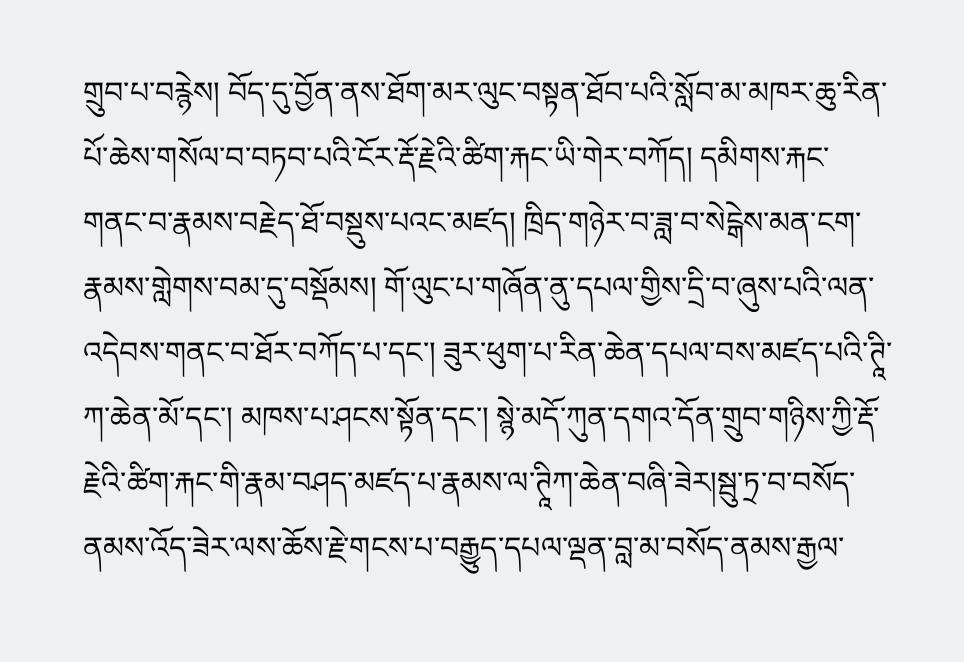གྲུབ་པ་བརྙེས། བོད་དུ་བྱོན་ནས་ཐོག་མར་ལུང་བསྟན་ཐོབ་པའི་སློབ་མ་མཁར་ཆུ་རིན་པོ་ཆེས་གསོལ་བ་བཏབ་པའི་ངོར་རྡོ་རྗེའི་ཚིག་རྐང་ཡི་གེར་བཀོད། དམིགས་རྐང་གནང་བ་རྣམས་བརྗེད་ཐོ་བསྡུས་པའང་མཛད། ཁྲིད་གཉེར་བ་ཟླ་བ་སེངྒེས་མན་ངག་རྣམས་གླེགས་བམ་དུ་བསྡོམས། གོ་ལུང་པ་གཞོན་ནུ་དཔལ་གྱིས་དྲི་བ་ཞུས་པའི་ལན་འདེབས་གནང་བ་ཐོར་བཀོད་པ་དང་། ཟུར་ཕུག་པ་རིན་ཆེན་དཔལ་བས་མཛད་པའི་ཊཱི་ཀ་ཆེན་མོ་དང་། མཁས་པ་ཤངས་སྟོན་དང་། སྙེ་མདོ་ཀུན་དགའ་དོན་གྲུབ་གཉིས་ཀྱི་རྡོ་རྗེའི་ཚིག་རྐང་གི་རྣམ་བཤད་མཛད་པ་རྣམས་ལ་ཊཱིཀ་ཆེན་བཞི་ཟེར།སྦུ་ཏྲ་བ་བསོད་ནམས་འོད་ཟེར་ལས་ཆོས་རྗེ་གངས་པ་བརྒྱུད་དཔལ་ལྡན་བླ་མ་བསོད་ནམས་རྒྱལ་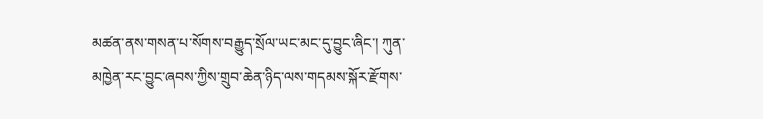མཚན་ནས་གསན་པ་སོགས་བརྒྱུད་སྲོལ་ཡང་མང་དུ་བྱུང་ཞིང་། ཀུན་མཁྱེན་རང་བྱུང་ཞབས་ཀྱིས་གྲུབ་ཆེན་ཉིད་ལས་གདམས་སྐོར་རྫོགས་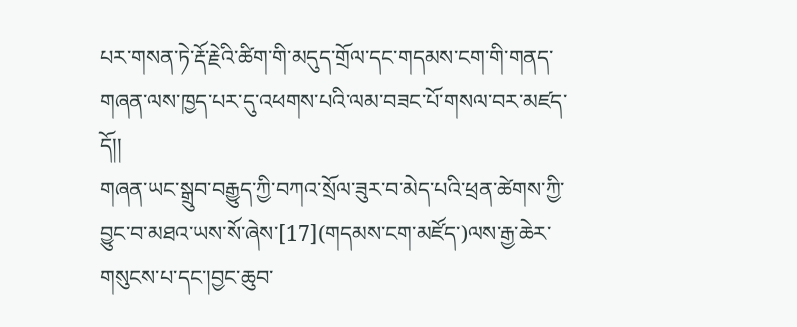པར་གསན་ཏེ་རྡོ་རྗེའི་ཚིག་གི་མདུད་གྲོལ་དང་གདམས་ངག་གི་གནད་གཞན་ལས་ཁྱད་པར་དུ་འཕགས་པའི་ལམ་བཟང་པོ་གསལ་བར་མཛད་དོ།།
གཞན་ཡང་སྒྲུབ་བརྒྱུད་ཀྱི་བཀའ་སྲོལ་ཟུར་བ་མེད་པའི་ཕྲན་ཚེགས་ཀྱི་བྱུང་བ་མཐའ་ཡས་སོ་ཞེས་[17](གདམས་ངག་མཛོད་)ལས་རྒྱ་ཆེར་གསུངས་པ་དང་།བྱང་ཆུབ་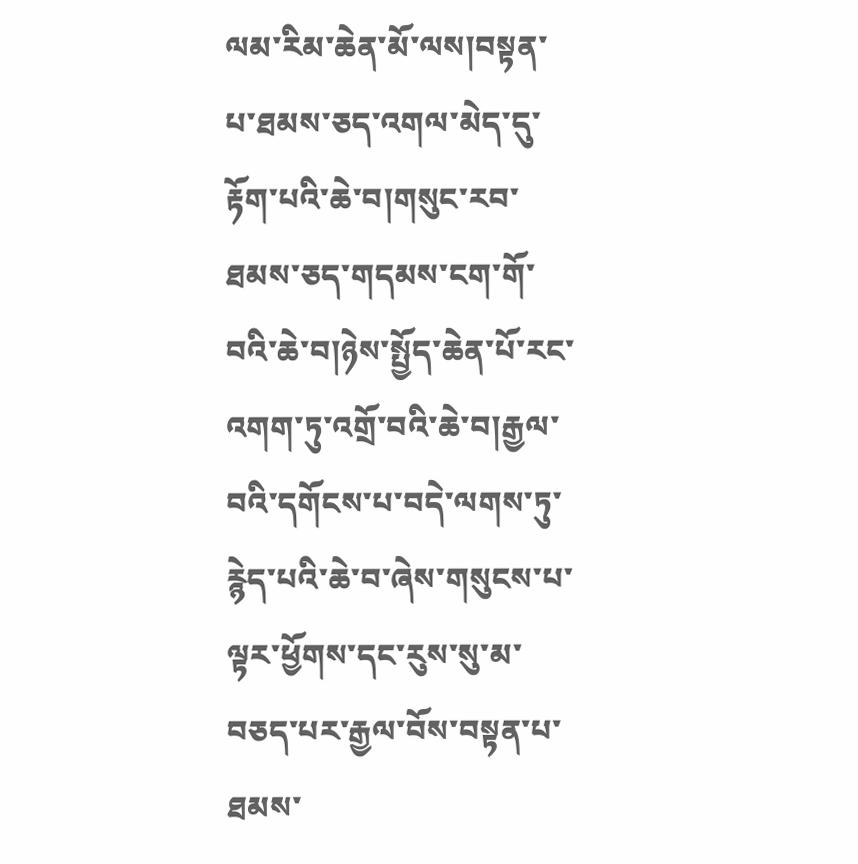ལམ་རིམ་ཆེན་མོ་ལས།བསྟན་པ་ཐམས་ཅད་འགལ་མེད་དུ་རྟོག་པའི་ཆེ་བ།གསུང་རབ་ཐམས་ཅད་གདམས་ངག་གོ་བའི་ཆེ་བ།ཉེས་སྤྱོད་ཆེན་པོ་རང་འགག་ཏུ་འགྲོ་བའི་ཆེ་བ།རྒྱལ་བའི་དགོངས་པ་བདེ་ལགས་ཏུ་རྙེད་པའི་ཆེ་བ་ཞེས་གསུངས་པ་ལྟར་ཕྱོགས་དང་རུས་སུ་མ་བཅད་པར་རྒྱལ་བོས་བསྟན་པ་ཐམས་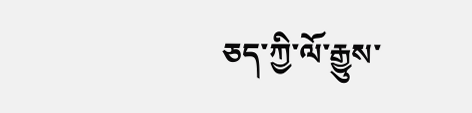ཅད་ཀྱི་ལོ་རྒྱུས་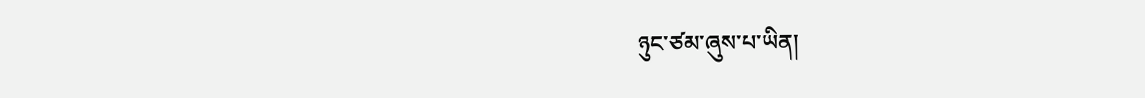ཉུང་ཙམ་ཞུས་པ་ཡིན།